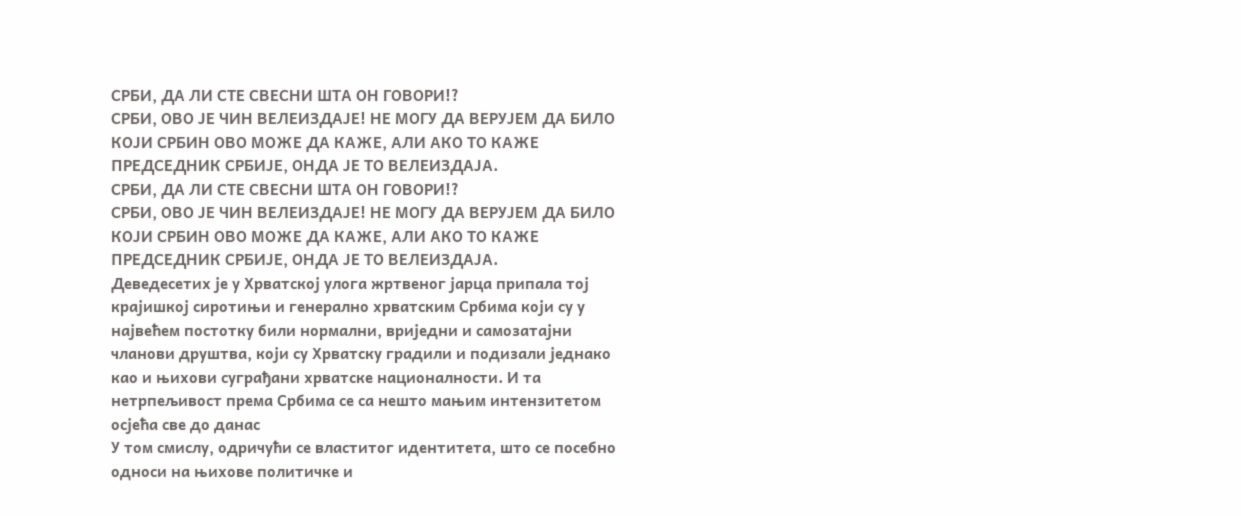СРБИ, ДА ЛИ СТЕ СВЕСНИ ШТА ОН ГОВОРИ!?
СРБИ, ОВО ЈЕ ЧИН ВЕЛЕИЗДАЈЕ! НЕ МОГУ ДА ВЕРУЈЕМ ДА БИЛО КОЈИ СРБИН ОВО МОЖЕ ДА КАЖЕ, АЛИ АКО ТО КАЖЕ ПРЕДСЕДНИК СРБИЈЕ, ОНДА ЈЕ ТО ВЕЛЕИЗДАЈА.
СРБИ, ДА ЛИ СТЕ СВЕСНИ ШТА ОН ГОВОРИ!?
СРБИ, ОВО ЈЕ ЧИН ВЕЛЕИЗДАЈЕ! НЕ МОГУ ДА ВЕРУЈЕМ ДА БИЛО КОЈИ СРБИН ОВО МОЖЕ ДА КАЖЕ, АЛИ АКО ТО КАЖЕ ПРЕДСЕДНИК СРБИЈЕ, ОНДА ЈЕ ТО ВЕЛЕИЗДАЈА.
Деведесетих је у Хрватској улога жртвеног јарца припала тој крајишкој сиротињи и генерално хрватским Србима који су у највећем постотку били нормални, вриједни и самозатајни чланови друштва, који су Хрватску градили и подизали једнако као и њихови суграђани хрватске националности. И та нетрпељивост према Србима се са нешто мањим интензитетом осјећа све до данас
У том смислу, одричући се властитог идентитета, што се посебно односи на њихове политичке и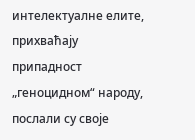интелектуалне елите, прихваћају припадност „геноцидном“ народу, послали су своје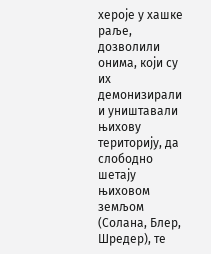хероје у хашке раље, дозволили онима, који су их демонизирали и уништавали њихову територију, да слободно шетају њиховом земљом (Солана, Блер, Шредер), те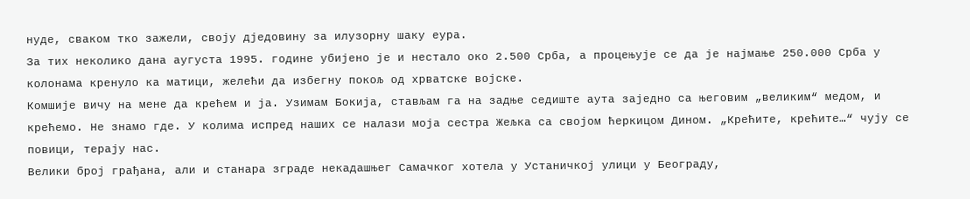нуде, сваком тко зажели, своју дједовину за илузорну шаку еура.
За тих неколико дана аугуста 1995. године убијено је и нестало око 2.500 Срба, а процењује се да је најмање 250.000 Срба у колонама кренуло ка матици, желећи да избегну покољ од хрватске војске.
Комшије вичу на мене да крећем и ја. Узимам Бокија, стављам га на задње седиште аута заједно са његовим „великим“ медом, и крећемо. Не знамо где. У колима испред наших се налази моја сестра Жељка са својом ћеркицом Дином. „Крећите, крећите…“ чују се повици, терају нас.
Велики број грађана, али и станара зграде некадашњег Самачког хотела у Устаничкој улици у Београду,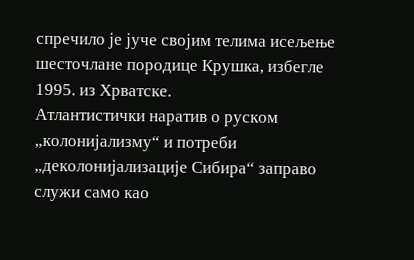спречило је јуче својим телима исељење шесточлане породице Крушка, избегле 1995. из Хрватске.
Атлантистички наратив о руском „колонијализму“ и потреби „деколонијализације Сибира“ заправо служи само као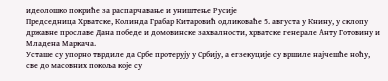идеолошко покриће за распарчавање и уништење Русије
Председница Хрватске, Колинда Грабар Китаровић одликоваће 5. августа у Книну, у склопу државне прославе Дана победе и домовинске захвалности, хрватске генерале Анту Готовину и Младена Маркача.
Усташе су упорно тврдиле да Србе протерују у Србију, а егзекуције су вршиле најчешће ноћу, све до масовних покоља које су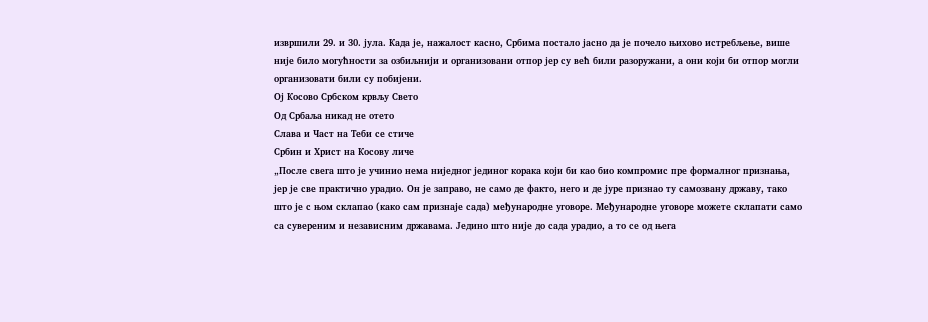извршили 29. и 30. јула. Када је, нажалост касно, Србима постало јасно да је почело њихово истребљење, више није било могућности за озбиљнији и организовани отпор јер су већ били разоружани, а они који би отпор могли организовати били су побијени.
Ој Косово Србском крвљу Свето
Од Србаља никад не отето
Слава и Част на Теби се стиче
Србин и Христ на Косову личе
„После свега што је учинио нема ниједног јединог корака који би као био компромис пре формалног признања, јер је све практично урадио. Он је заправо, не само де факто, него и де јуре признао ту самозвану државу, тако што је с њом склапао (како сам признаје сада) међународне уговоре. Међународне уговоре можете склапати само са сувереним и независним државама. Једино што није до сада урадио, а то се од њега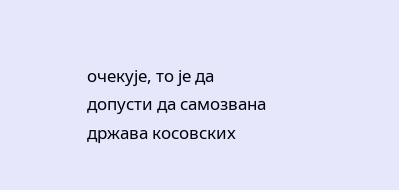очекује, то је да допусти да самозвана држава косовских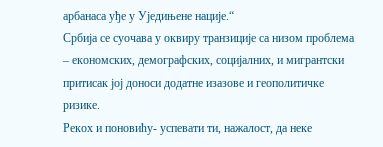арбанаса уђе у Уједињене нације.“
Србија се суочава у оквиру транзиције са низом проблема – економских, демографских, социјалних, и мигрантски притисак јој доноси додатне изазове и геополитичке ризике.
Рекох и поновићу- успевати ти, нажалост, да неке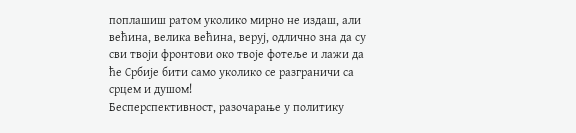поплашиш ратом уколико мирно не издаш, али већина, велика већина, веруј, одлично зна да су сви твоји фронтови око твоје фотеље и лажи да ће Србије бити само уколико се разграничи са срцем и душом!
Бесперспективност, разочарање у политику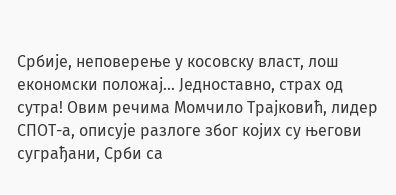Србије, неповерење у косовску власт, лош економски положај… Једноставно, страх од сутра! Овим речима Момчило Трајковић, лидер СПОТ-а, описује разлоге због којих су његови суграђани, Срби са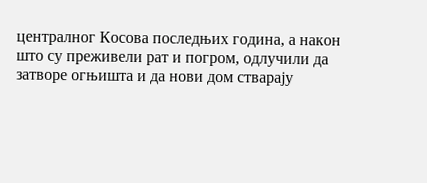централног Косова последњих година, а након што су преживели рат и погром, одлучили да затворе огњишта и да нови дом стварају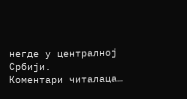негде у централној Србији.
Коментари читалаца…